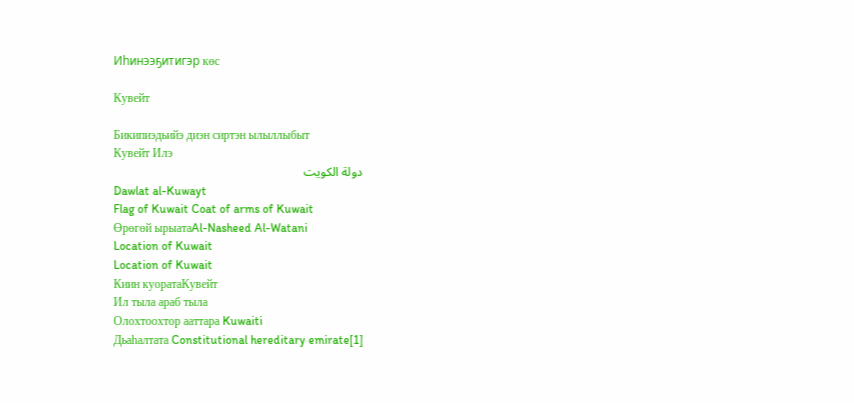Иһинээҕитигэр көс

Кувейт

Бикипиэдьийэ диэн сиртэн ылыллыбыт
Кувейт Илэ
دولة الكويت
Dawlat al-Kuwayt
Flag of Kuwait Coat of arms of Kuwait
Өрөгөй ырыатаAl-Nasheed Al-Watani
Location of Kuwait
Location of Kuwait
Киин куоратаКувейт
Ил тыла араб тыла
Олохтоохтор ааттара Kuwaiti
Дьаhалтата Constitutional hereditary emirate[1]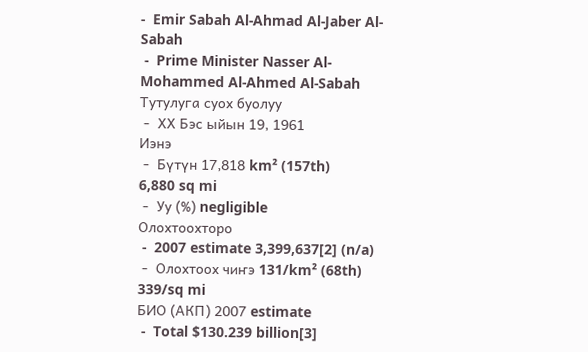-  Emir Sabah Al-Ahmad Al-Jaber Al-Sabah
 -  Prime Minister Nasser Al-Mohammed Al-Ahmed Al-Sabah
Тутулуга суох буолуу
 -  ХХ Бэс ыйын 19, 1961
Иэнэ
 -  Бүтүн 17,818 km² (157th)
6,880 sq mi
 -  Уу (%) negligible
Олохтоохторо
 -  2007 estimate 3,399,637[2] (n/a)
 -  Олохтоох чиҥэ 131/km² (68th)
339/sq mi
БИО (АКП) 2007 estimate
 -  Total $130.239 billion[3]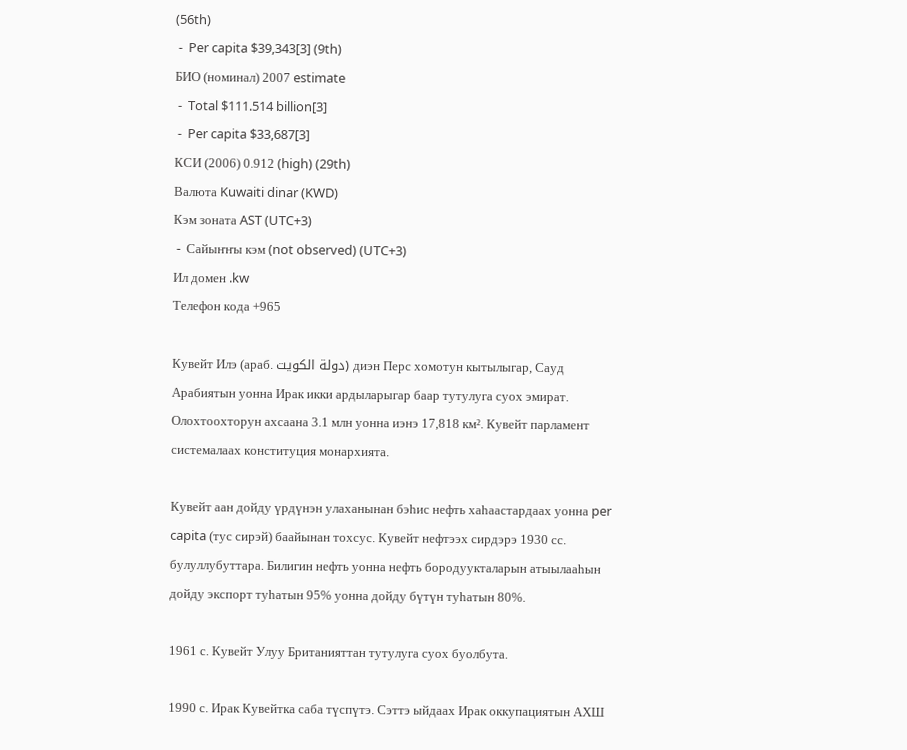(56th)
 -  Per capita $39,343[3] (9th)
БИО (номинал) 2007 estimate
 -  Total $111.514 billion[3]
 -  Per capita $33,687[3]
КСИ (2006) 0.912 (high) (29th)
Валюта Kuwaiti dinar (KWD)
Кэм зоната AST (UTC+3)
 -  Сайыҥҥы кэм (not observed) (UTC+3)
Ил домен .kw
Телефон кода +965

Кувейт Илэ (араб. دولة الكويت) диэн Перс хомотун кытылыгар, Сауд Арабиятын уонна Ирак икки ардыларыгар баар тутулуга суох эмират. Олохтоохторун ахсаана 3.1 млн уонна иэнэ 17,818 км². Кувейт парламент системалаах конституция монархията.

Кувейт аан дойду үрдүнэн улаханынан бэhис нефть хаhаастардаах уонна per capita (тус сирэй) баайынан тохсус. Кувейт нефтээх сирдэрэ 1930 сс. булуллубуттара. Билигин нефть уонна нефть бородуукталарын атыылааhын дойду экспорт туhатын 95% уонна дойду бүтүн туhатын 80%.

1961 с. Кувейт Улуу Британияттан тутулуга суох буолбута.

1990 с. Ирак Кувейтка саба түспүтэ. Сэттэ ыйдаах Ирак оккупациятын АХШ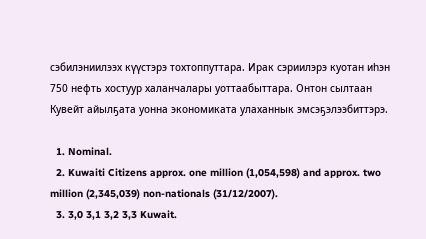сэбилэниилээх күүстэрэ тохтоппуттара. Ирак сэриилэрэ куотан иhэн 750 нефть хостуур халанчалары уоттаабыттара. Онтон сылтаан Кувейт айылҕата уонна экономиката улаханнык эмсэҕэлээбиттэрэ.

  1. Nominal.
  2. Kuwaiti Citizens approx. one million (1,054,598) and approx. two million (2,345,039) non-nationals (31/12/2007).
  3. 3,0 3,1 3,2 3,3 Kuwait.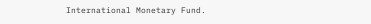International Monetary Fund.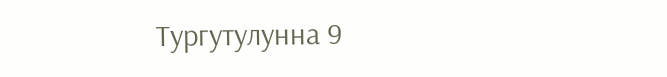Тургутулунна 9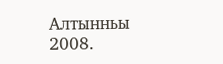Алтынньы 2008.